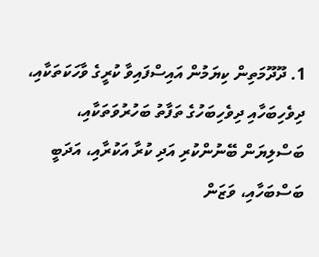1. ދޫދޫމަތިން ކިޔަމުން އައިސްފައިވާ ކުރީގެ ވާހަކަތަކާއި، ދިވެހިބަހާއި ދިވެހިބަހުގެ ތަފާތު ބަހުރުވަތަކާއި، ބަސްލިޔަން ބޭނުންކުރި އަދި ކުރާ އަކުރާއި، އަދަބީ ބަސްބަހާއި، ވަޒަން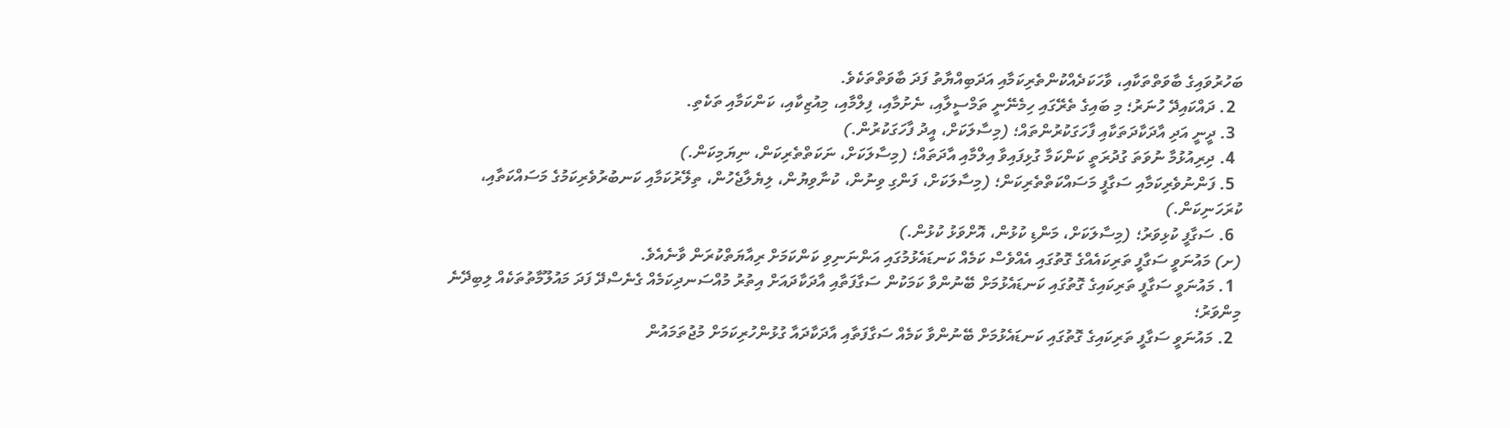ބަހުރުވައިގެ ބާވަތްތަކާއި، ވާހަކަދެއްކުންތެރިކަމާއި އަދަބިއްޔާތު ފަދަ ބާވަތްތަކެވެ.
  2. ދައްކައިދޭ ހުނަރު؛ މި ބައިގެ ތެރޭގައި ހިމެނޭނީ ތަމްސީލާއި، ނެށުމާއި، ފިލްމާއި، މިއުޒިކާއި، ކަންކަމާއި ތަކެތި.
  3. ދީނީ އަދި އާދަކާދަތަކާއި ފާހަގަކުރުންތައް؛ (މިސާލަކަށް، އީދު ފާހަގަކުރުން.)
  4. ދިރިއުޅުމާ ނުވަތަ ގުދުރަތީ ކަންކަމާ ގުޅިފައިވާ އިލްމާއި އާދަތައް؛ (މިސާލަކަށް، ނަކަތްތެރިކަން، ނިޔަމިކަން.)
  5. ފަންނުވެރިކަމާއި ސަގާފީ މަސައްކަތްތެރިކަން؛ (މިސާލަކަށް، ފަންގި ވިނުން، ކުނާވިޔުން، ލިޔެލާޖެހުން، ތިލޭރުކަމާއި ކަނބުރުވެރިކަމުގެ މަސައްކަތާއި، ކުރަހަނިކަން.)
  6. ސަގާފީ ކުޅިވަރު؛ (މިސާލަކަށް، މަންޑި ކުޅުން، އޮށްވަޅު ކުޅުން.)
(ށ) މައުނަވީ ސަގާފީ ތަރިކައެއްގެ ގޮތުގައި އެއްވެސް ކަމެއް ކަނޑައެޅުމުގައި އަންނަނިވި ކަންކަމަށް ރިއާޔަތްކުރަން ވާނެއެވެ.
  1. މައުނަވީ ސަގާފީ ތަރިކައިގެ ގޮތުގައި ކަނޑައެޅުމަށް ބޭނުންވާ ކަމަކުން ސަގާފަތާއި އާދަކާދައަށް އިތުރު މުއްސަނދިކަމެއް ގެނެސްދޭ ފަދަ މައުލޫމާތުތަކެއް ލިބިދޭނެ މިންވަރު؛
  2. މައުނަވީ ސަގާފީ ތަރިކައިގެ ގޮތުގައި ކަނޑައެޅުމަށް ބޭނުންވާ ކަމެއް ސަގާފަތާއި އާދަކާދައާ ގުޅުންހުރިކަމަށް މުޖުތަމައުން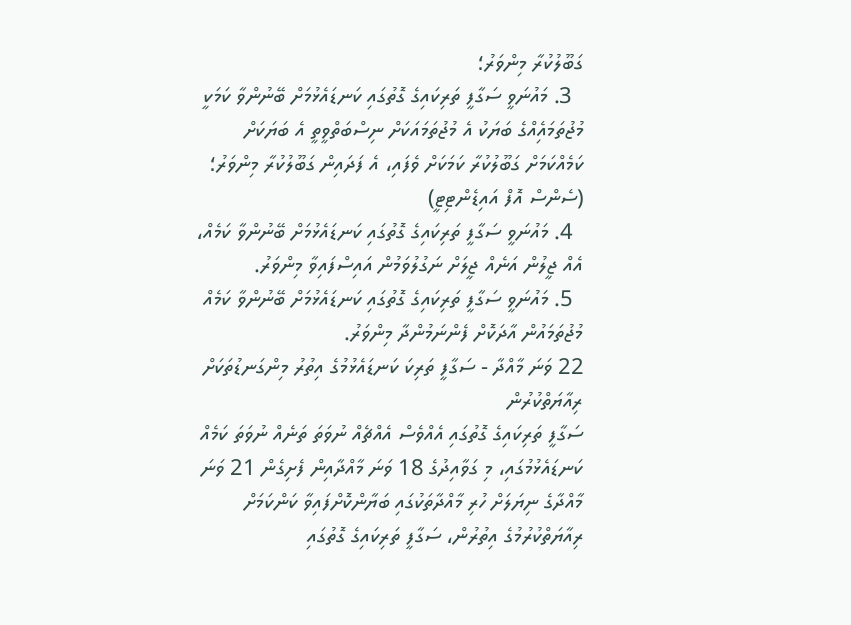ގަބޫލުކުރާ މިންވަރު؛
  3. މައުނަވީ ސަގާފީ ތަރިކައިގެ ގޮތުގައި ކަނޑައެޅުމަށް ބޭނުންވާ ކަމަކީ މުޖުތަމައިެއްގެ ބަޔަކު އެ މުޖުތަމައަކަށް ނިސްބަތްވީތީ އެ ބަޔަކަށް ކަމެއްކަމަށް ގަބޫލުކުރާ ކަމަކަށް ވެފައި، އެ ފަދައިން ގަބޫލުކުރާ މިންވަރު؛ (ސެންސް އޮފް އައިޑެންޓިޓީ)
  4. މައުނަވީ ސަގާފީ ތަރިކައިގެ ގޮތުގައި ކަނޑައެޅުމަށް ބޭނުންވާ ކަމެއް، އެއް ޖީލުން އަނެއް ޖީލަށް ނަގުލުވަމުން އައިސްފައިވާ މިންވަރު.
  5. މައުނަވީ ސަގާފީ ތަރިކައިގެ ގޮތުގައި ކަނޑައެޅުމަށް ބޭނުންވާ ކަމެއް މުޖުތަމައުން އާދަކޮށް ފެންނަމުންދާ މިންވަރު.
22 ވަނަ މާއްދާ - ސަގާފީ ތަރިކަ ކަނޑައެޅުމުގެ އިތުރު މިންގަނޑުތަކަށް ރިއާޔަތްކުރުން
ސަގާފީ ތަރިކައިގެ ގޮތުގައި އެއްވެސް އެއްޗެއް ނުވަތަ ތަނެއް ނުވަތަ ކަމެއް ކަނޑައެޅުމުގައި، މި ގަވާއިދުގެ 18 ވަނަ މާއްދާއިން ފެށިގެން 21 ވަނަ މާއްދާގެ ނިޔަލަށް ހުރި މާއްދާތަކުގައި ބަޔާންކޮށްފައިވާ ކަންކަމަށް ރިއާޔަތްކުރުމުގެ އިތުރުން، ސަގާފީ ތަރިކައިގެ ގޮތުގައި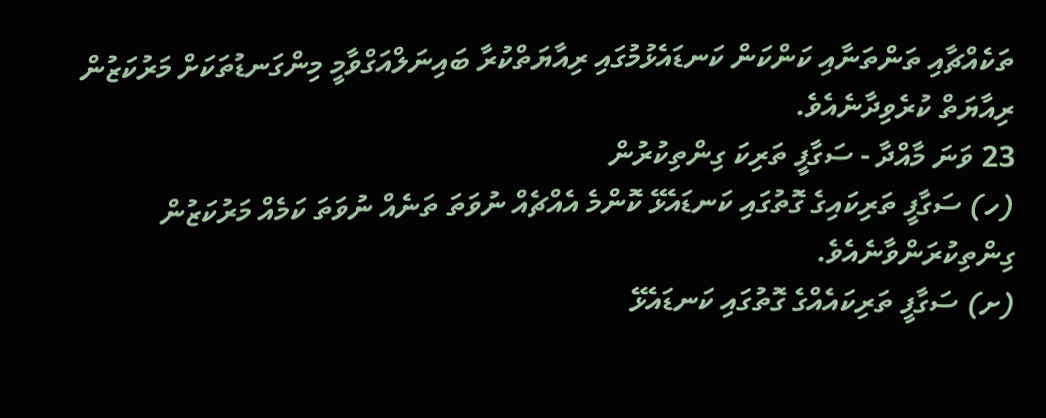ތަކެއްޗާއި ތަންތަނާއި ކަންކަން ކަނޑައެޅުމުގައި ރިއާޔަތްކުރާ ބައިނަލްއަގްވާމީ މިންގަނޑުތަކަށް މަރުކަޒުން ރިއާޔަތް ކުރެވިދާނެއެވެ.
23 ވަނަ މާއްދާ - ސަގާފީ ތަރިކަ ގިންތިކުރުން
(ހ) ސަގާފީ ތަރިކައިގެ ގޮތުގައި ކަނޑައެޅޭ ކޮންމެ އެއްޗެއް ނުވަތަ ތަނެއް ނުވަތަ ކަމެއް މަރުކަޒުން ގިންތިކުރަންވާނެއެވެ.
(ށ) ސަގާފީ ތަރިކައެއްގެ ގޮތުގައި ކަނޑައެޅޭ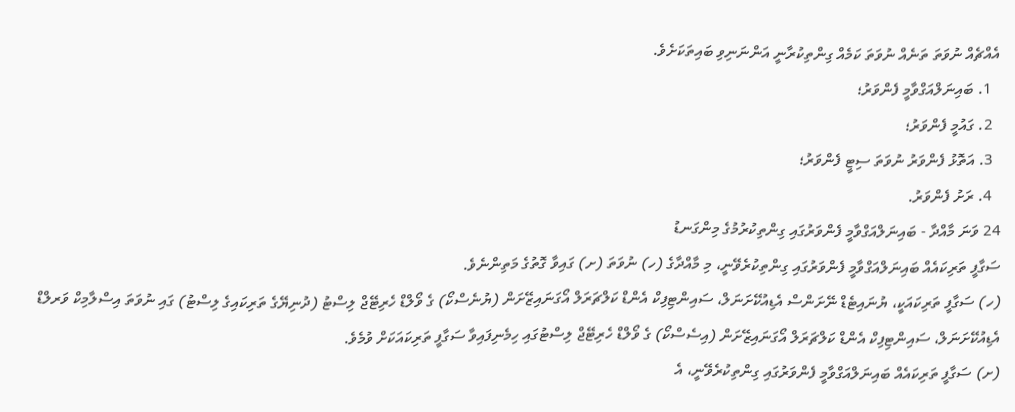އެއްޗެއް ނުވަތަ ތަނެއް ނުވަތަ ކަމެއް ގިންތިކުރާނީ އަންނަނިވި ބައިތަކަށެވެ.
  1. ބައިނަލްއަގްވާމީ ފެންވަރު؛
  2. ގައުމީ ފެންވަރު؛
  3. އަތޮޅު ފެންވަރު ނުވަތަ ސިޓީ ފެންވަރު؛
  4. ރަށު ފެންވަރު.
24 ވަނަ މާއްދާ - ބައިނަލްއަގްވާމީ ފެންވަރުގައި ގިންތިކުރުމުގެ މިންގަނޑު
ސަގާފީ ތަރިކައެއް ބައިނަލްއަގްވާމީ ފެންވަރުގައި ގިންތިކުރެވޭނީ، މި މާއްދާގެ (ހ) ނުވަތަ (ށ) ގައިވާ ގޮތުގެ މަތިންނެވެ.
(ހ) ސަގާފީ ތަރިކައަކީ، ޔުނައިޓެޑް ނޭށަންސް އެޑިއުކޭށަނަލް، ސައިންޓިފިކް އެންޑް ކަލްޗަރަލް އޯގަނައިޒޭށަން (ޔުނެސްކޯ) ގެ ވޯލްޑް ހެރިޓޭޖް ލިސްޓު (ދުނިޔޭގެ ތަރިކައިގެ ލިސްޓު) ގައި ނުވަތަ އިސްލާމިކް ވަރލްޑް އެޑިއުކޭށަނަލް، ސައިންޓިފިކް އެންޑް ކަލްޗަރަލް އޯގަނައިޒޭށަން (އިސެސްކޯ) ގެ ވޯލްޑް ހެރިޓޭޖް ލިސްޓުގައި ހިމެނިފައިވާ ސަގާފީ ތަރިކައަކަށް ވުމެވެ.
(ށ) ސަގާފީ ތަރިކައެއް ބައިނަލްއަގްވާމީ ފެންވަރުގައި ގިންތިކުރެވޭނީ، އެ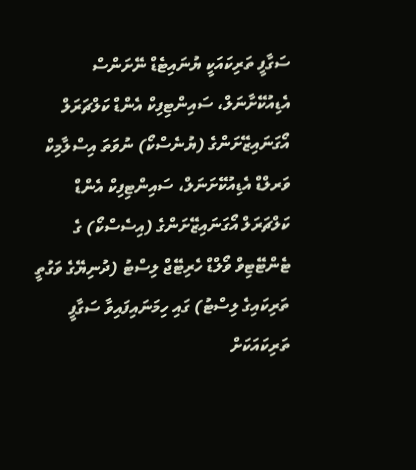ސަގާފީ ތަރިކައަކީ ޔުނައިޓެޑް ނޭށަންސް އެޑިއުކޭށާނަލް، ސައިންޓިފިކް އެންޑް ކަލްޗަރަލް އޯގަނައިޒޭށަންގެ (ޔުނެސްކޯ) ނުވަތަ އިސްލާމިކް ވަރލްޑް އެޑިއުކޭށަނަލް، ސައިންޓިފިކް އެންޑް ކަލްޗަރަލް އޯގަނައިޒޭށަންގެ (އިސެސްކޯ) ގެ ޓެންޓޭޓިވް ވޯލްޑް ހެރިޓޭޖް ލިސްޓު (ދުނިޔޭގެ ވަގުތީ ތަރިކައިގެ ލިސްޓު) ގައި ހިމަނައިފައިވާ ސަގާފީ ތަރިކައަކަށް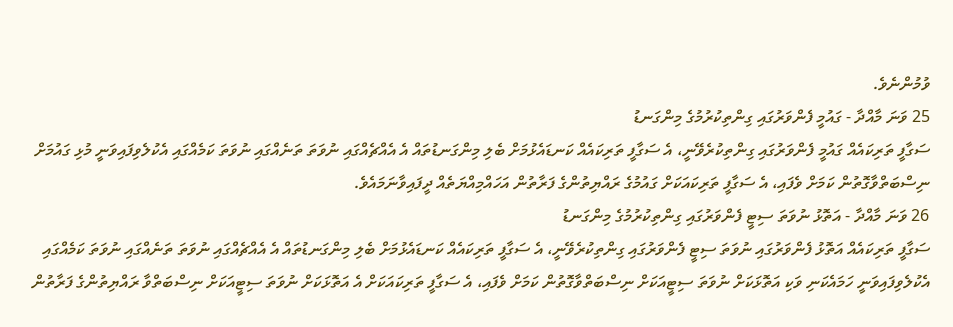ވުމުންނެވެ.
25 ވަނަ މާއްދާ - ގައުމީ ފެންވަރުގައި ގިންތިކުރުމުގެ މިންގަނޑު
ސަގާފީ ތަރިކައެއް ގައުމީ ފެންވަރުގައި ގިންތިކުރެވޭނީ، އެ ސަގާފީ ތަރިކައެއް ކަނޑައެޅުމަށް ބެލި މިންގަނޑުތައް އެ އެއްޗެއްގައި ނުވަތަ ތަނެއްގައި ނުވަތަ ކަމެއްގައި އެކުލެވިފައިވަނީ މުޅި ގައުމަށް ނިސްބަތްވާގޮތުން ކަމަށް ވެފައި، އެ ސަގާފީ ތަރިކައަކަށް ގައުމުގެ ރައްޔިތުންގެ ފަރާތުން އަހައްމިއްޔަތެއް ދީފައިވާނަމައެވެ.
26 ވަނަ މާއްދާ - އަތޮޅު ނުވަތަ ސިޓީ ފެންވަރުގައި ގިންތިކުރުމުގެ މިންގަނޑު
ސަގާފީ ތަރިކައެއް އަތޮޅު ފެންވަރުގައި ނުވަތަ ސިޓީ ފެންވަރުގައި ގިންތިކުރެވޭނީ، އެ ސަގާފީ ތަރިކައެއް ކަނޑައެޅުމަށް ބެލި މިންގަނޑުތައް އެ އެއްޗެއްގައި ނުވަތަ ތަނެއްގައި ނުވަތަ ކަމެއްގައި އެކުލެވިފައިވަނީ ހަމައެކަނި ވަކި އަތޮޅަކަށް ނުވަތަ ސިޓީއަކަށް ނިސްބަތްވާގޮތުން ކަމަށް ވެފައި، އެ ސަގާފީ ތަރިކައަކަށް އެ އަތޮޅަކަށް ނުވަތަ ސިޓީއަކަށް ނިސްބަތްވާ ރައްޔިތުންގެ ފަރާތުން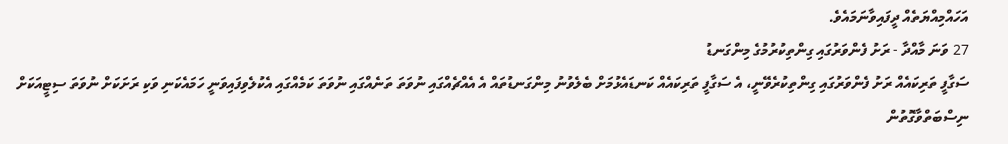އަހައްމިއްޔަތެއް ދީފައިވާނަމައެވެ.
27 ވަނަ މާއްދާ - ރަށު ފެންވަރުގައި ގިންތިކުރުމުގެ މިންގަނޑު
ސަގާފީ ތަރިކައެއް ރަށު ފެންވަރުގައި ގިންތިކުރެވޭނީ، އެ ސަގާފީ ތަރިކައެއް ކަނޑައެޅުމަށް ބެލެވުނު މިންގަނޑުތައް އެ އެއްޗެއްގައި ނުވަތަ ތަނެއްގައި ނުވަތަ ކަމެއްގައި އެކުލެވިފައިވަނީ ހަމައެކަނި ވަކި ރަށަކަށް ނުވަތަ ސިޓީއަކަށް ނިސްބަތްވާގޮތުން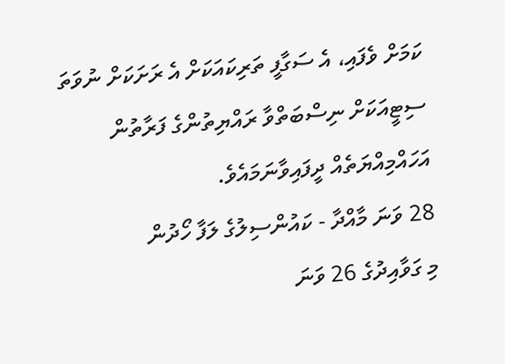ކަމަށް ވެފައި، އެ ސަގާފީ ތަރިކައަކަށް އެ ރަށަކަށް ނުވަތަ ސިޓީއަކަށް ނިސްބަތްވާ ރައްޔިތުންގެ ފަރާތުން އަހައްމިއްޔަތެއް ދީފައިވާނަމައެވެ.
28 ވަނަ މާއްދާ - ކައުންސިލުގެ ލަފާ ހޯދުން
މި ގަވާއިދުގެ 26 ވަނަ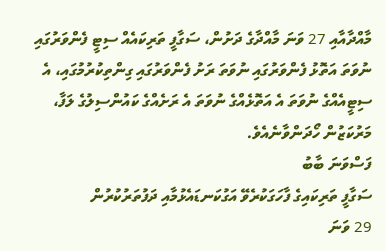މާއްދާއާއި 27 ވަނަ މާއްދާގެ ދަށުން، ސަގާފީ ތަރިކައެއް ސިޓީ ފެންވަރުގައި ނުވަތަ އަތޮޅު ފެންވަރުގައި ނުވަތަ ރަށު ފެންވަރުގައި ގިންތިކުރުމުގައި، އެ ސިޓީއެއްގެ ނުވަތަ އެ އަތޮޅެއްގެ ނުވަތަ އެ ރަށެއްގެ ކައުންސިލުގެ ލަފާ، މަރުކަޒުން ހޯދަންވާނެއެވެ.
ފަސްވަނަ ބާބު
ސަގާފީ ތަރިކައިގެ ފާހަގަކުރެވޭ އަގުކަނޑައެޅުމާއި ދަފުތަރުކުރުން
29 ވަނަ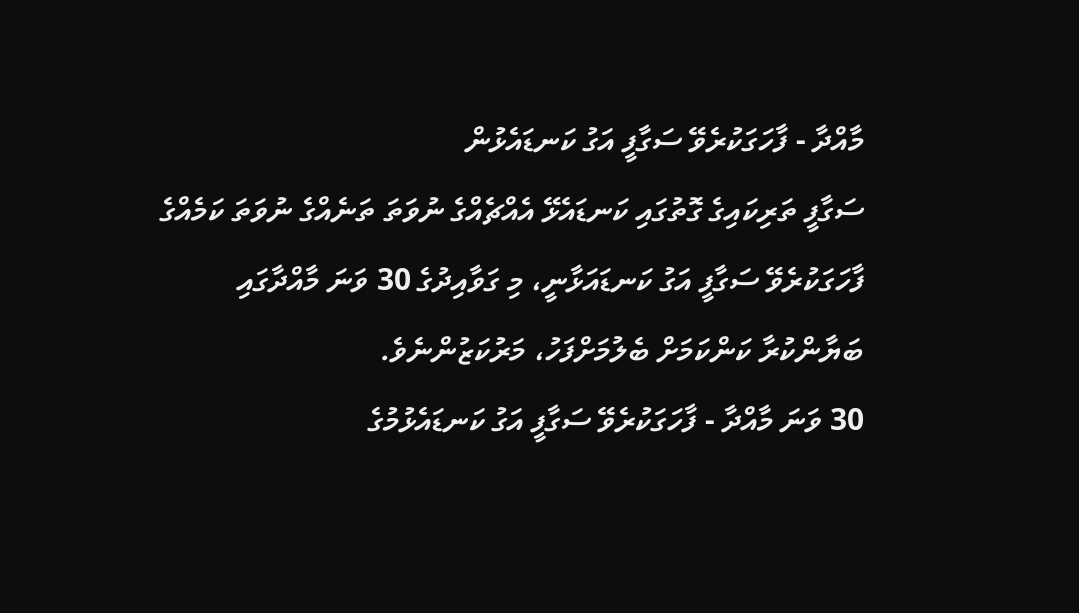މާއްދާ - ފާހަގަކުރެވޭ ސަގާފީ އަގު ކަނޑައެޅުން
ސަގާފީ ތަރިކައިގެ ގޮތުގައި ކަނޑައެޅޭ އެއްޗެއްގެ ނުވަތަ ތަނެއްގެ ނުވަތަ ކަމެއްގެ ފާހަގަކުރެވޭ ސަގާފީ އަގު ކަނޑައަޅާނީ، މި ގަވާއިދުގެ 30 ވަނަ މާއްދާގައި ބަޔާންކުރާ ކަންކަމަށް ބެލުމަށްފަހު، މަރުކަޒުންނެވެ.
30 ވަނަ މާއްދާ - ފާހަގަކުރެވޭ ސަގާފީ އަގު ކަނޑައެޅުމުގެ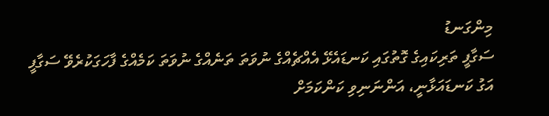މިންގަނޑު
ސަގާފީ ތަރިކައިގެ ގޮތުގައި ކަނޑައެޅޭ އެއްޗެއްގެ ނުވަތަ ތަނެއްގެ ނުވަތަ ކަމެއްގެ ފާހަގަކުރެވޭ ސަގާފީ އަގު ކަނޑައަޅާނީ، އަންނަނިވި ކަންކަމަށް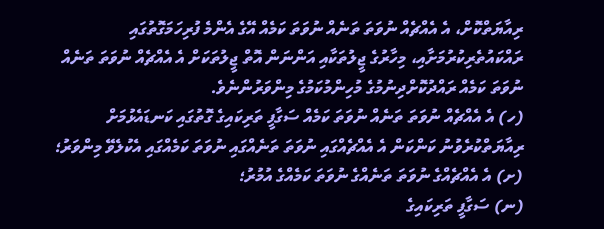ރިއާޔަތްކޮށް، އެ އެއްޗެއް ނުވަތަ ތަނެއް ނުވަތަ ކަމެއް އޭގެ އެންމެ ފުރިހަމަގޮތުގައި ރައްކައުތެރިކުރުމަށާއި، މިހާރުގެ ޖީލުތަކާއި އަންނަން އޮތް ޖީލުތަކަށް އެ އެއްޗެއް ނުވަތަ ތަނެއް ނުވަތަ ކަމެއް ރައްދުކޮށްދިނުމުގެ މުހިންމުކަމުގެ މިންވަރުންނެވެ.
(ހ) އެ އެއްޗެއް ނުވަތަ ތަނެއް ނުވަތަ ކަމެއް ސަގާފީ ތަރިކައިގެ ގޮތުގައި ކަނޑައެޅުމަށް ރިއާޔަތްކުރެވުނު ކަންކަން އެ އެއްޗެއްގައި ނުވަތަ ތަނެއްގައި ނުވަތަ ކަމެއްގައި އެކުލެވޭ މިންވަރު؛
(ށ) އެ އެއްޗެއްގެ ނުވަތަ ތަނެއްގެ ނުވަތަ ކަމެއްގެ އުމުރު؛
(ނ) ސަގާފީ ތަރިކައިގެ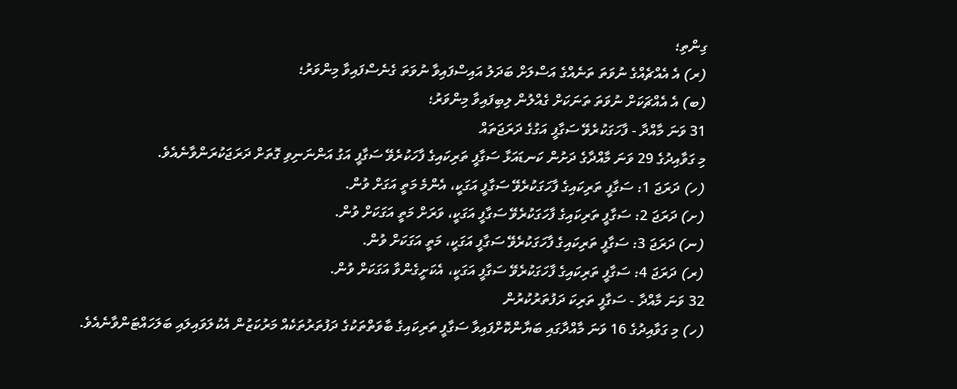ގިންތި؛
(ރ) އެ އެއްޗެއްގެ ނުވަތަ ތަނެއްގެ އަސްލަށް ބަދަލު އައިސްފައިވާ ނުވަތަ ގެނެސްފައިވާ މިންވަރު؛
(ބ) އެ އެއްޗަކަށް ނުވަތަ ތަނަކަށް ގެއްލުން ލިބިފައިވާ މިންވަރު؛
31 ވަނަ މާއްދާ - ފާހަގަކުރެވޭ ސަގާފީ އަގުގެ ދަރަޖަތައް
މި ގަވާއިދުގެ 29 ވަނަ މާއްދާގެ ދަށުން ކަނޑައަޅާ ސަގާފީ ތަރިކައިގެ ފާހަކުރެވޭ ސަގާފީ އަގު އަންނަނިވި ގޮތަށް ދަރަޖަކުރަންވާނެއެވެ.
(ހ) ދަރަޖަ 1: ސަގާފީ ތަރިކައިގެ ފާހަގަކުރެވޭ ސަގާފީ އަގަކީ، އެންމެ މަތީ އަގަށް ވުން.
(ށ) ދަރަޖަ 2: ސަގާފީ ތަރިކައިގެ ފާހަގަކުރެވޭ ސަގާފީ އަގަކީ، ވަރަށް މަތީ އަގަކަށް ވުން.
(ނ) ދަރަޖަ 3: ސަގާފީ ތަރިކައިގެ ފާހަގަކުރެވޭ ސަގާފީ އަގަކީ، މަތީ އަގަކަށް ވުން.
(ރ) ދަރަޖަ 4: ސަގާފީ ތަރިކައިގެ ފާހަގަކުރެވޭ ސަގާފީ އަގަކީ، އެކަށީގެންވާ އަގަކަށް ވުން.
32 ވަނަ މާއްދާ - ސަގާފީ ތަރިކަ ދަފުތަރުކުރުން
(ހ) މި ގަވާއިދުގެ 16 ވަނަ މާއްދާގައި ބަޔާންކޮށްފައިވާ ސަގާފީ ތަރިކައިގެ ބާވަތްތަކުގެ ދަފުތަރުތަކެއް މަރުކަޒުން އެކުލަވައިލައި ބަލަހައްޓަންވާނެއެވެ.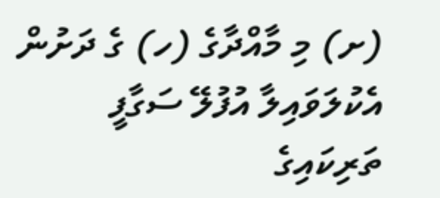(ށ) މި މާއްދާގެ (ހ) ގެ ދަށުން އެކުލަވައިލާ އުފުލޭ ސަގާފީ ތަރިކައިގެ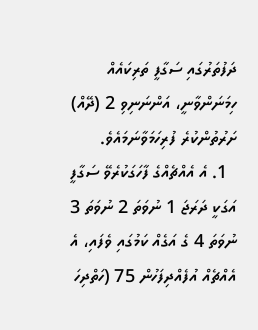ދަފުތަރުގައި ސަގާފީ ތަރިކައެއް ހިމަނަންވާނީ، އަންނަނިވި 2 (ދޭއް) ށަރުތުންކުރެ ފުރިހަމަވާނަމައެވެ.
  1. އެ އެއްޗެއްގެ ފާހަގަކުރެވޭ ސަގާފީ އަގަކީ ދަރަޖަ 1 ނުވަތަ 2 ނުވަތަ 3 ނުވަތަ 4 ގެ އަގެއް ކަމުގައި ވެފައި، އެ އެއްޗެއް އުފެއްދިފަހުން 75 (ހަތްދިހަ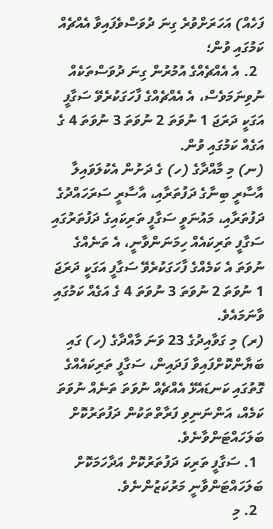ފަހެއް) އަހަރަށްވުރެ ގިނަ ދުވަސްވެފައިވާ އެއްޗެއް ކަމުގައި ވުން؛
  2. އެ އެއްޗެއްގެ އުމުރުން ގިނަ ދުވަސްތަކެއް ނުވިނަމަވެސް، އެ އެއްޗެއްގެ ފާހަގަކުރެވޭ ސަގާފީ އަގަކީ ދަރަޖަ 1 ނުވަތަ 2 ނުވަތަ 3 ނުވަތަ 4 ގެ އަގެއް ކަމުގައި ވުން.
(ނ) މި މާއްދާގެ (ހ) ގެ ދަށުން އެކުލަވައިލާ އާސާރީ ބިނާގެ ދަފުތަރާއި، އާސާރީ ސަރަހައްދުގެ ދަފުތަރާއި، މައުނަވީ ސަގާފީ ތަރިކައިގެ ދަފުތަރުގައި ސަގާފީ ތަރިކައެއް ހިމަނަންވާނީ، އެ ތަނެއްގެ ނުވަތަ އެ ކަމެއްގެ ފާހަގަކުރެވޭ ސަގާފީ އަގަކީ ދަރަޖަ 1 ނުވަތަ 2 ނުވަތަ 3 ނުވަތަ 4 ގެ އަގެއް ކަމުގައި ވާނަމައެވެ.
(ރ) މި ގަވާއިދުގެ 23 ވަނަ މާއްދާގެ (ހ) ގައި ބަޔާންކޮށްފައިވާ ފަދައިން، ސަގާފީ ތަރިކައެއްގެ ގޮތުގައި ކަނޑައެޅޭ އެއްޗެއް ނުވަތަ ތަނެއް ނުވަތަ ކަމެއް، އަންނަނިވި ފަރާތްތަކުން ދަފުތަރުކޮށް ބަލަހައްޓަންވާނެވެ.
  1. ސަގާފީ ތަރިކަ ދަފުތަރުކޮށް އަދާހަމަކޮށް ބަލަހައްޓަންވާނީ މަރުކަޒުންނެވެ.
  2. މި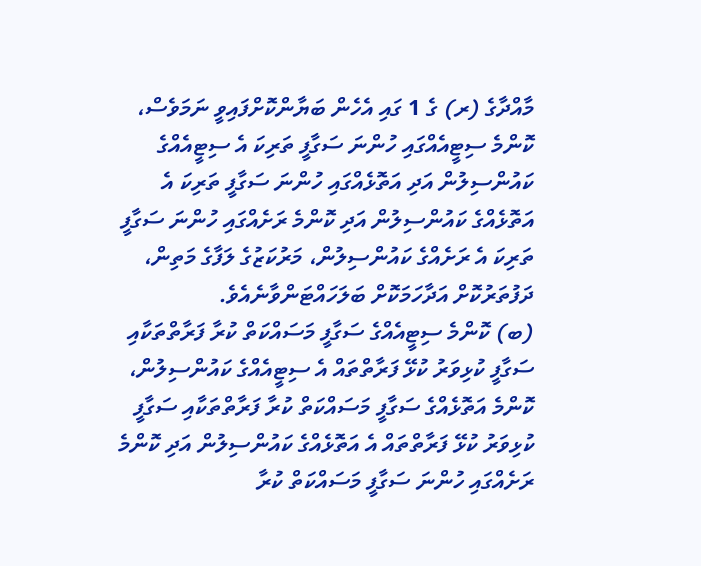މާއްދާގެ (ރ) ގެ 1 ގައި އެހެން ބަޔާންކޮށްފައިވީ ނަމަވެސް، ކޮންމެ ސިޓީއެއްގައި ހުންނަ ސަގާފީ ތަރިކަ އެ ސިޓީއެއްގެ ކައުންސިލުން އަދި އަތޮޅެއްގައި ހުންނަ ސަގާފީ ތަރިކަ އެ އަތޮޅެއްގެ ކައުންސިލުން އަދި ކޮންމެ ރަށެއްގައި ހުންނަ ސަގާފީ ތަރިކަ އެ ރަށެއްގެ ކައުންސިލުން، މަރުކަޒުގެ ލަފާގެ މަތިން، ދަފުތަރުކޮށް އަދާހަމަކޮށް ބަލަހައްޓަންވާނެއެވެ.
(ބ) ކޮންމެ ސިޓީއެއްގެ ސަގާފީ މަސައްކަތް ކުރާ ފަރާތްތަކާއި ސަގާފީ ކުޅިވަރު ކުޅޭ ފަރާތްތައް އެ ސިޓީއެއްގެ ކައުންސިލުން، ކޮންމެ އަތޮޅެއްގެ ސަގާފީ މަސައްކަތް ކުރާ ފަރާތްތަކާއި ސަގާފީ ކުޅިވަރު ކުޅޭ ފަރާތްތައް އެ އަތޮޅެއްގެ ކައުންސިލުން އަދި ކޮންމެ ރަށެއްގައި ހުންނަ ސަގާފީ މަސައްކަތް ކުރާ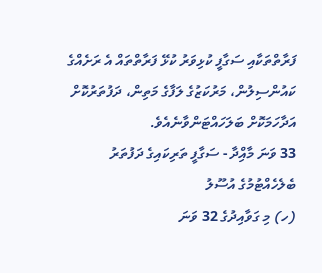ފަރާތްތަކާއި ސަގާފީ ކުޅިވަރު ކުޅޭ ފަރާތްތައް އެ ރަށެއްގެ ކައުންސިލުން، މަރުކަޒުގެ ލަފާގެ މަތިން، ދަފުތަރުކޮށް އަދާހަމަކޮށް ބަލަހައްޓަންވާނެއެވެ.
33 ވަނަ މާއިްދާ - ސަގާފީ ތަރިކައިގެ ދަފުތަރު ބެލެހެއްޓުމުގެ އުސޫލު
(ހ) މި ގަވާއިދުގެ 32 ވަނަ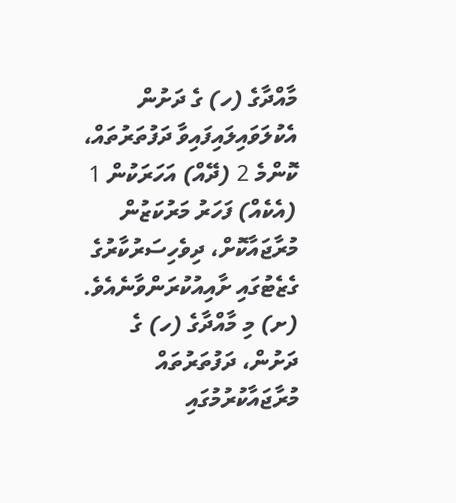މާއްދާގެ (ހ) ގެ ދަށުން އެކުލަވައިލައިފައިވާ ދަފުތަރުތައް، ކޮންމެ 2 (ދޭއް) އަހަރަކުން 1 (އެކެއް) ފަހަރު މަރުކަޒުން މުރާޖައާކޮށް، ދިވެހިސަރުކާރުގެ ގެޒެޓުގައި ށާއިއުކުރަންވާނެއެވެ.
(ށ) މި މާއްދާގެ (ހ) ގެ ދަށުން، ދަފުތަރުތައް މުރާޖައާކުރުމުގައި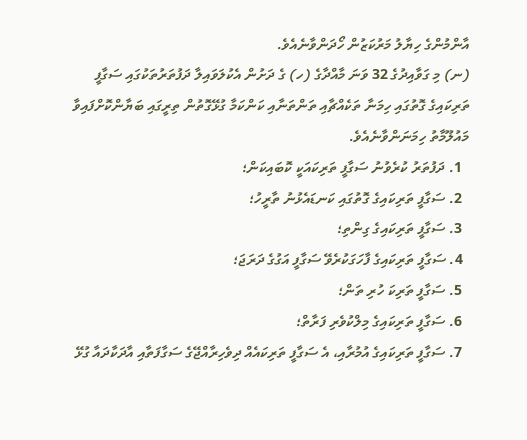އާންމުންގެ ހިޔާލު މަރުކަޒުން ހޯދަންވާނެއެވެ.
(ނ) މި ގަވާއިދުގެ 32 ވަނަ މާއްދާގެ (ހ) ގެ ދަށުން އެކުލަވައިލާ ދަފުތަރުތަކުގައި ސަގާފީ ތަރިކައިގެ ގޮތުގައި ހިމަނާ ތަކެއްޗާއި ތަންތަނާއި ކަންކަމާ ގުޅޭގޮތުން ތިރީގައި ބަޔާންކޮށްފައިވާ މައުލޫމާތު ހިމަނަންވާނެއެވެ.
  1. ދަފުތަރު ކުރެވުނު ސަގާފީ ތަރިކައަކީ ކޮބައިކަން؛
  2. ސަގާފީ ތަރިކައިގެ ގޮތުގައި ކަނޑައެޅުނު ތާރީހު؛
  3. ސަގާފީ ތަރިކައިގެ ގިންތި؛
  4. ސަގާފީ ތަރިކައިގެ ފާހަގަކުރެވޭ ސަގާފީ އަގުގެ ދަރަޖަ؛
  5. ސަގާފީ ތަރިކަ ހުރި ތަން؛
  6. ސަގާފީ ތަރިކައިގެ މިލްކުވެރި ފަރާތް؛
  7. ސަގާފީ ތަރިކައިގެ އުމުރާއި، އެ ސަގާފީ ތަރިކައެއް ދިވެހިރާއްޖޭގެ ސަގާފަތާއި އާދަކާދައާ ގުޅޭ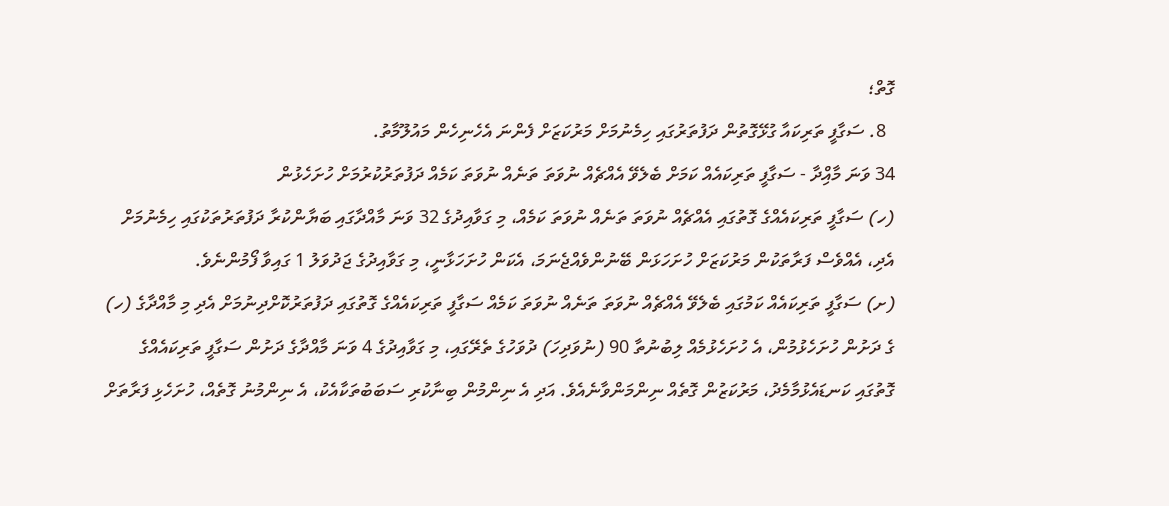ގޮތް؛
  8. ސަގާފީ ތަރިކައާ ގުޅޭގޮތުން ދަފުތަރުގައި ހިމެނުމަށް މަރުކަޒަށް ފެންނަ އެހެނިހެން މައުލޫމާތު.
34 ވަނަ މާއިްދާ - ސަގާފީ ތަރިކައެއް ކަމަށް ބެލެވޭ އެއްޗެއް ނުވަތަ ތަނެއް ނުވަތަ ކަމެއް ދަފުތަރުކުރުމަށް ހުށަހެޅުން
(ހ) ސަގާފީ ތަރިކައެއްގެ ގޮތުގައި އެއްޗެއް ނުވަތަ ތަނެއް ނުވަތަ ކަމެއް، މި ގަވާއިދުގެ 32 ވަނަ މާއްދާގައި ބަޔާންކުރާ ދަފުތަރުތަކުގައި ހިމެނުމަށް އެދި، އެއްވެސް ފަރާތަކުން މަރުކަޒަށް ހުށަހަޅަން ބޭނުންވެއްޖެނަމަ، އެކަން ހުށަހަޅާނީ، މި ގަވާއިދުގެ ޖަދުވަލު 1 ގައިވާ ފޯމުންނެވެ.
(ށ) ސަގާފީ ތަރިކައެއް ކަމުގައި ބެލެވޭ އެއްޗެއް ނުވަތަ ތަނެއް ނުވަތަ ކަމެއް ސަގާފީ ތަރިކައެއްގެ ގޮތުގައި ދަފުތަރުކޮށްދިނުމަށް އެދި މި މާއްދާގެ (ހ) ގެ ދަށުން ހުށަހެޅުމުން، އެ ހުށަހެޅުމެއް ލިބުނުތާ 90 (ނުވަދިހަ) ދުވަހުގެ ތެރޭގައި، މި ގަވާއިދުގެ 4 ވަނަ މާއްދާގެ ދަށުން ސަގާފީ ތަރިކައެއްގެ ގޮތުގައި ކަނޑައެޅުމާމެދު، މަރުކަޒުން ގޮތެއް ނިންމަންވާނެއެވެ. އަދި އެ ނިންމުން ބިނާކުރި ސަބަބުތަކާއެކު، އެ ނިންމުނު ގޮތެއް، ހުށަހެޅި ފަރާތަށް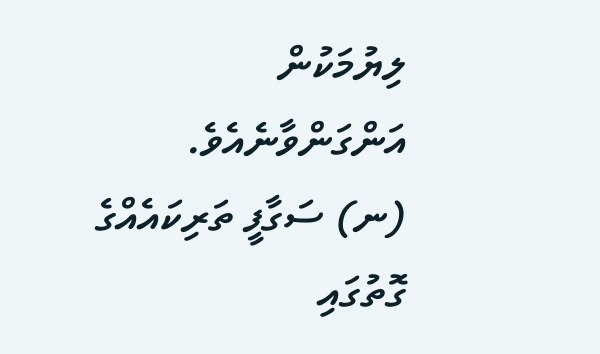ލިޔުމަކުން އަންގަންވާނެއެވެ.
(ނ) ސަގާފީ ތަރިކައެއްގެ ގޮތުގައި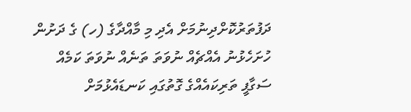ދަފުތަރުކޮށްދިނުމަށް އެދި މި މާއްދާގެ (ހ) ގެ ދަށުން ހުށަހެޅުނު އެއްޗެއް ނުވަތަ ތަނެއް ނުވަތަ ކަމެއް ސަގާފީ ތަރިކައެއްގެ ގޮތުގައި ކަނޑައެޅުމަށް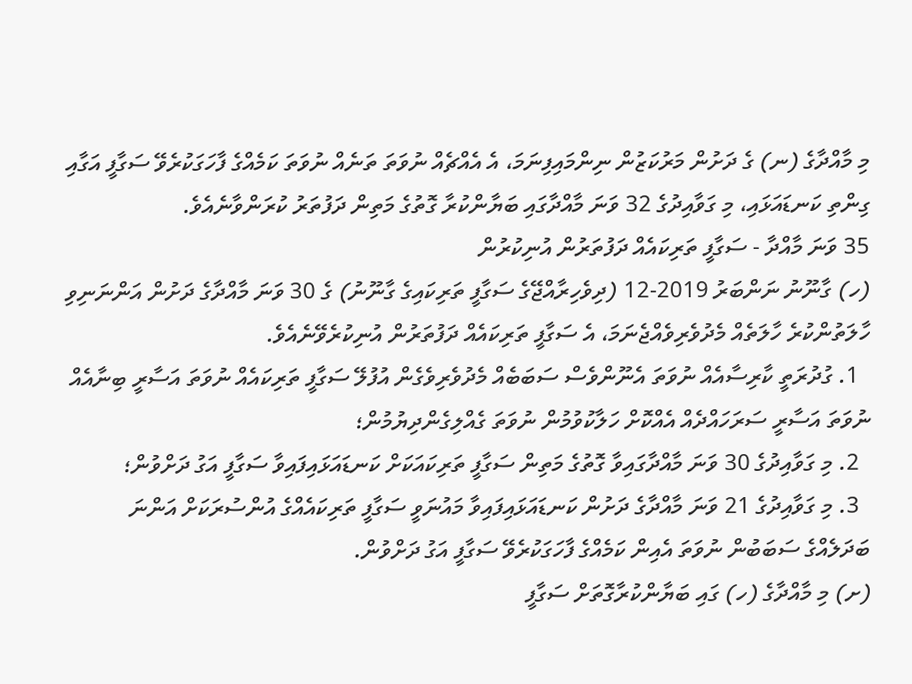މި މާއްދާގެ (ނ) ގެ ދަށުން މަރުކަޒުން ނިންމައިފިނަމަ، އެ އެއްޗެއް ނުވަތަ ތަނެއް ނުވަތަ ކަމެއްގެ ފާހަގަކުރެވޭ ސަގާފީ އަގާއި ގިންތި ކަނޑައަޅައި، މި ގަވާއިދުގެ 32 ވަނަ މާއްދާގައި ބަޔާންކުރާ ގޮތުގެ މަތިން ދަފުތަރު ކުރަންވާނެއެވެ.
35 ވަނަ މާއްދާ - ސަގާފީ ތަރިކައެއް ދަފުތަރުން އުނިކުރުން
(ހ) ގާނޫނު ނަންބަރު 2019-12 (ދިވެހިރާއްޖޭގެ ސަގާފީ ތަރިކައިގެ ގާނޫނު) ގެ 30 ވަނަ މާއްދާގެ ދަށުން އަންނަނިވި ހާލަތުންކުރެ ހާލަތެއް މެދުވެރިވެއްޖެނަމަ، އެ ސަގާފީ ތަރިކައެއް ދަފުތަރުން އުނިކުރެވޭނެއެވެ.
  1. ގުދުރަތީ ކާރިސާއެއް ނުވަތަ އެނޫންވެސް ސަބަބެއް މެދުވެރިވެގެން އުފުލޭ ސަގާފީ ތަރިކައެއް ނުވަތަ އަސާރީ ބިނާއެއް ނުވަތަ އަސާރީ ސަރަހައްދެއް އެއްކޮށް ހަލާކުވުމުން ނުވަތަ ގެއްލިގެންދިޔުމުން؛
  2. މި ގަވާއިދުގެ 30 ވަނަ މާއްދާގައިވާ ގޮތުގެ މަތިން ސަގާފީ ތަރިކައަކަށް ކަނޑައަޅައިފައިވާ ސަގާފީ އަގު ދަށްވުން؛
  3. މި ގަވާއިދުގެ 21 ވަނަ މާއްދާގެ ދަށުން ކަނޑައަޅައިފައިވާ މައުނަވީ ސަގާފީ ތަރިކައެއްގެ އުންސުރަކަށް އަންނަ ބަދަލެއްގެ ސަބަބުން ނުވަތަ އެއިން ކަމެއްގެ ފާހަގަކުރެވޭ ސަގާފީ އަގު ދަށްވުން.
(ށ) މި މާއްދާގެ (ހ) ގައި ބަޔާންކުރާގޮތަށް ސަގާފީ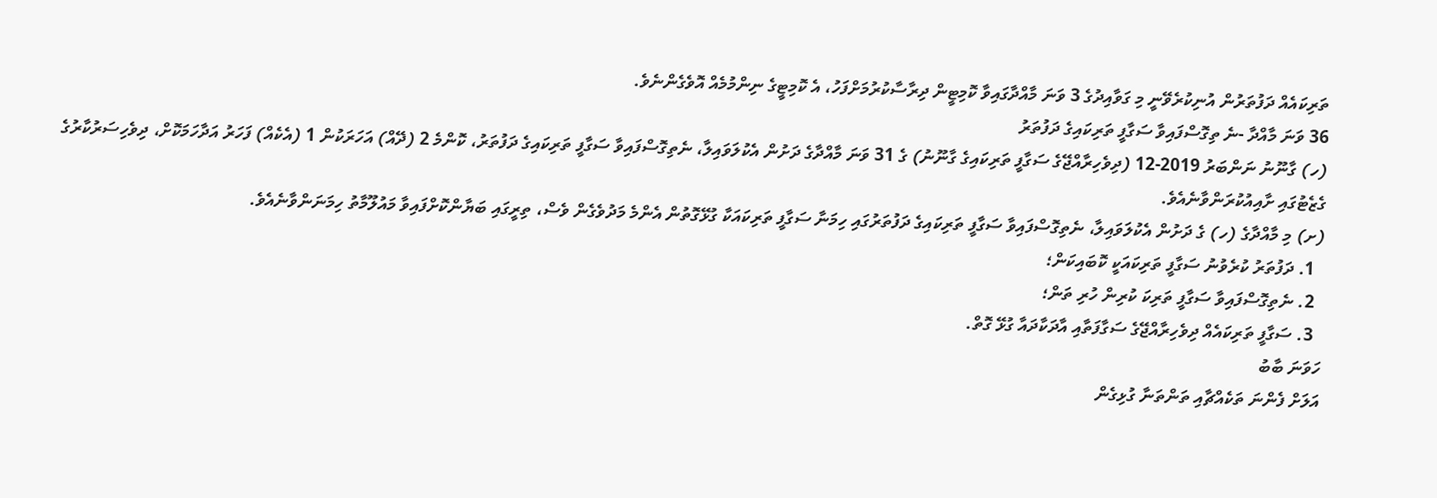ތަރިކައެއް ދަފުތަރުން އުނިކުރެވޭނީ މި ގަވާއިދުގެ 3 ވަނަ މާއްދާގައިވާ ކޮމިޓީން ދިރާސާކުރުމަށްފަހު، އެ ކޮމިޓީގެ ނިންމުމެއް އޮވެގެންނެވެ.
36 ވަނަ މާއްދާ -ނެ ތިގޮސްފައިވާ ސަގާފީ ތަރިކައިގެ ދަފުތަރު
(ހ) ގާނޫނު ނަންބަރު 2019-12 (ދިވެހިރާއްޖޭގެ ސަގާފީ ތަރިކައިގެ ގާނޫނު) ގެ 31 ވަނަ މާއްދާގެ ދަށުން އެކުލަވައިލާ، ނެތިގޮސްފައިވާ ސަގާފީ ތަރިކައިގެ ދަފުތަރު، ކޮންމެ 2 (ދޭއް) އަހަރަކުން 1 (އެކެއް) ފަހަރު އަދާހަމަކޮށް، ދިވެހިސަރުކާރުގެ ގެޒެޓުގައި ށާއިއުކުރަންވާނެއެވެ.
(ށ) މި މާއްދާގެ (ހ) ގެ ދަށުން އެކުލަވައިލާ، ނެތިގޮސްފައިވާ ސަގާފީ ތަރިކައިގެ ދަފުތަރުގައި ހިމަނާ ސަގާފީ ތަރިކައަކާ ގުޅޭގޮތުން އެންމެ މަދުވެގެން ވެސް، ތިރީގައި ބަޔާންކޮށްފައިވާ މައުލޫމާތު ހިމަނަންވާނެއެވެ.
  1. ދަފުތަރު ކުރެވުނު ސަގާފީ ތަރިކައަކީ ކޮބައިކަން؛
  2. ނެތިގޮސްފައިވާ ސަގާފީ ތަރިކަ ކުރިން ހުރި ތަން؛
  3. ސަގާފީ ތަރިކައެއް ދިވެހިރާއްޖޭގެ ސަގާފަތާއި އާދަކާދައާ ގުޅޭ ގޮތް.
ހަވަނަ ބާބު
އަލަށް ފެންނަ ތަކެއްޗާއި ތަންތަނާ ގުޅިގެން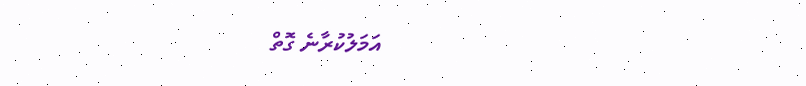އަމަލުކުރާނެ ގޮތް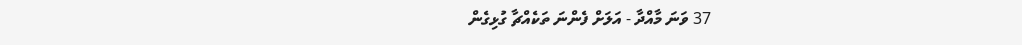37 ވަނަ މާއްދާ - އަލަށް ފެންނަ ތަކެއްޗާ ގުޅިގެން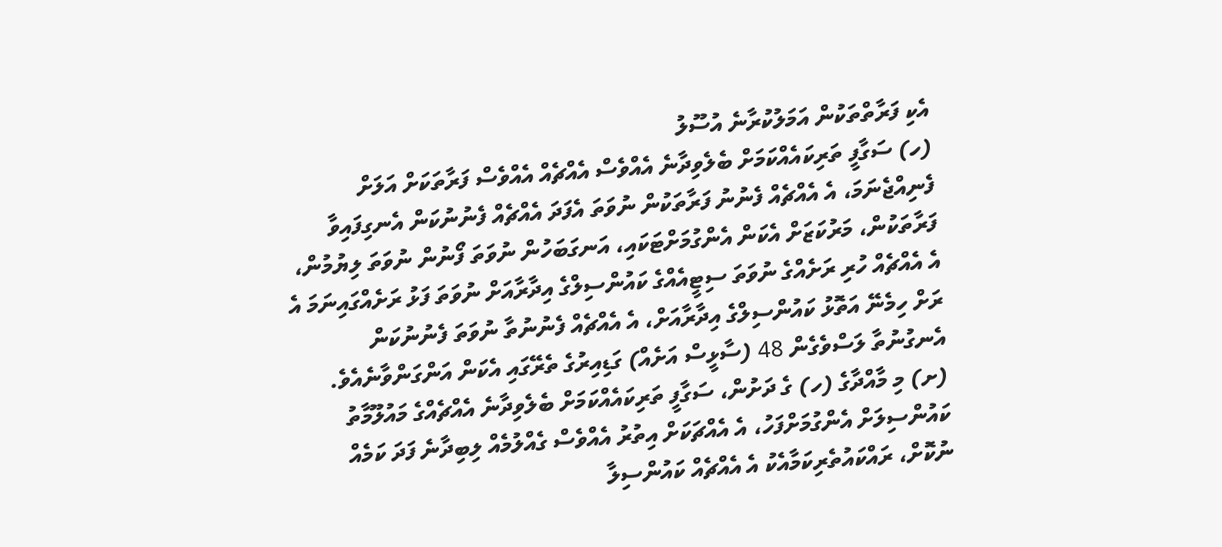އެކި ފަރާތްތަކުން އަމަލުކުރާނެ އުސޫލު
(ހ) ސަގާފީ ތަރިކައެއްކަމަށް ބެލެވިދާނެ އެއްވެސް އެއްޗެއް އެއްވެސް ފަރާތަކަށް އަލަށް ފެނިއްޖެނަމަ، އެ އެއްޗެއް ފެނުނު ފަރާތަކުން ނުވަތަ އެފަދަ އެއްޗެއް ފެނުނުކަން އެނގިފައިވާ ފަރާތަކުން، މަރުކަޒަށް އެކަން އެންގުމަށްޓަކައި، އަނގަބަހުން ނުވަތަ ފޯނުން ނުވަތަ ލިޔުމުން، އެ އެއްޗެއް ހުރި ރަށެއްގެ ނުވަތަ ސިޓީއެއްގެ ކައުންސިލްގެ އިދާރާއަށް ނުވަތަ ފަޅު ރަށެއްގައިނަމަ އެ ރަށް ހިމެނޭ އަތޮޅު ކައުންސިލްގެ އިދާރާއަށް، އެ އެއްޗެއް ފެނުނުތާ ނުވަތަ ފެނުނުކަން އެނގުނުތާ ލަސްވެގެން 48 (ސާޅީސް އަށެއް) ގަޑިއިރުގެ ތެރޭގައި އެކަން އަންގަންވާނެއެވެ.
(ށ) މި މާއްދާގެ (ހ) ގެ ދަށުން، ސަގާފީ ތަރިކައެއްކަމަށް ބެލެވިދާނެ އެއްޗެއްގެ މައުލޫމާތު ކައުންސިލަށް އެންގުމަށްފަހު، އެ އެއްޗަކަށް އިތުރު އެއްވެސް ގެއްލުމެއް ލިބިދާނެ ފަދަ ކަމެއް ނުކޮށް، ރައްކައުތެރިކަމާއެކު އެ އެއްޗެއް ކައުންސިލާ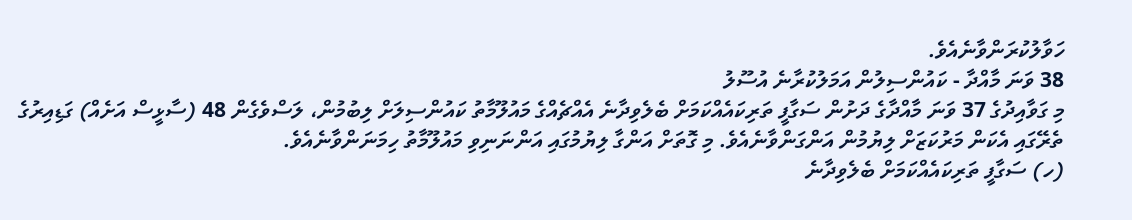ހަވާލުކުރަންވާނެއެވެ.
38 ވަނަ މާއްދާ - ކައުންސިލުން އަމަލުކުރާނެ އުސޫލު
މި ގަވާއިދުގެ 37 ވަނަ މާއްދާގެ ދަށުން ސަގާފީ ތަރިކައެއްކަމަށް ބެލެވިދާނެ އެއްޗެއްގެ މައުލޫމާތު ކައުންސިލަށް ލިބުމުން، ލަސްވެގެން 48 (ސާޅީސް އަށެއް) ގަޑިއިރުގެ ތެރޭގައި އެކަން މަރުކަޒަށް ލިޔުމުން އަންގަންވާނެއެވެ. މި ގޮތަށް އަންގާ ލިޔުމުގައި އަންނަނިވި މައުލޫމާތު ހިމަނަންވާނެއެވެ.
(ހ) ސަގާފީ ތަރިކައެއްކަމަށް ބެލެވިދާނެ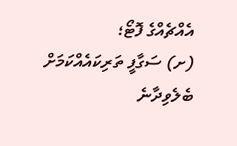އެއްޗެއްގެ ފޮޓޯ؛
(ށ) ސަގާފީ ތަރިކައެއްކަމަށް ބެލެވިދާނެ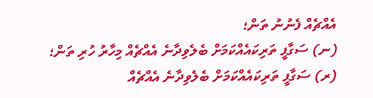އެއްޗެއް ފެނުނު ތަން؛
(ނ) ސަގާފީ ތަރިކައެއްކަމަށް ބެލެވިދާނެ އެއްޗެއް މިހާރު ހުރި ތަން؛
(ރ) ސަގާފީ ތަރިކައެއްކަމަށް ބެލެވިދާނެ އެއްޗެއް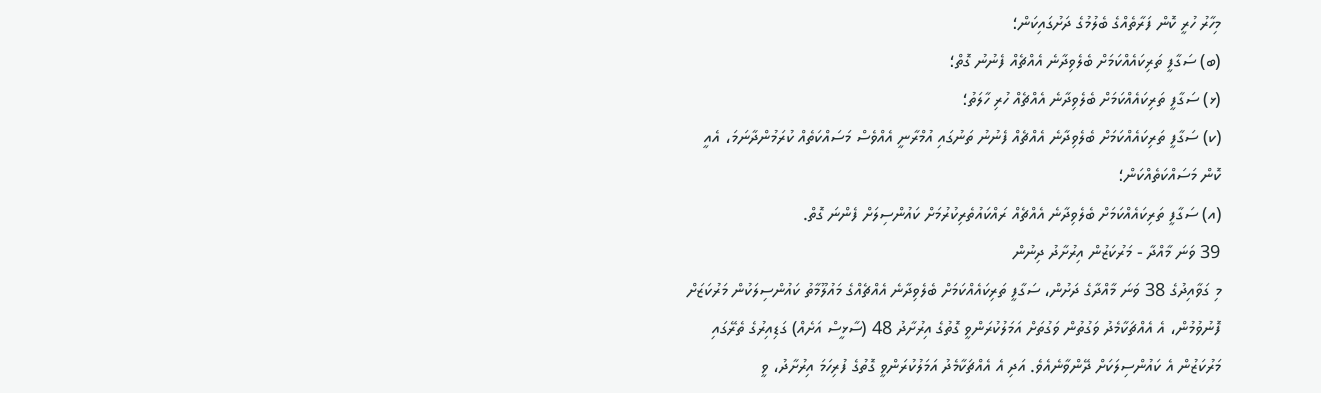މިހާރު ހުރީ ކޮން ފަރާތެއްގެ ބެލުމުގެ ދަށުގައިކަން؛
(ބ) ސަގާފީ ތަރިކައެއްކަމަށް ބެލެވިދާނެ އެއްޗެއް ފެނުނު ގޮތް؛
(ޅ) ސަގާފީ ތަރިކައެއްކަމަށް ބެލެވިދާނެ އެއްޗެއް ހުރި ހާލަތު؛
(ކ) ސަގާފީ ތަރިކައެއްކަމަށް ބެލެވިދާނެ އެއްޗެއް ފެނުނު ތަނުގައި އުމްރާނީ އެއްވެސް މަސައްކަތެއް ކުރަމުންދާނަމަ، އެއީ ކޮން މަސައްކަތެއްކަން؛
(އ) ސަގާފީ ތަރިކައެއްކަމަށް ބެލެވިދާނެ އެއްޗެއް ރައްކައުތެރިކުރުމަށް ކައުންސިލަށް ފެންނަ ގޮތް.
39 ވަނަ މާއްދާ - މަރުކަޒުން އިރުށާދު ދިނުން
މި ގަވާއިދުގެ 38 ވަނަ މާއްދާގެ ދަށުން، ސަގާފީ ތަރިކައެއްކަމަށް ބެލެވިދާނެ އެއްޗެއްގެ މައުލޫމާތު ކައުންސިލަކުން މަރުކަޒަށް ފޮނުވުމުން، އެ އެއްޗަކާމެދު ވަގުތުން ވަގުތަށް އަމަލުކުރަންވީ ގޮތުގެ އިރުށާދު 48 (ސާޅީސް އަށެއް) ގަޑިއިރުގެ ތެރޭގައި މަރުކަޒުން އެ ކައުންސިލަކަށް ދޭންވާނެއެވެ. އަދި އެ އެއްޗަކާމެދު އަމަލުކުރަންވީ ގޮތުގެ ފުރިހަމަ އިރުށާދު، ވީ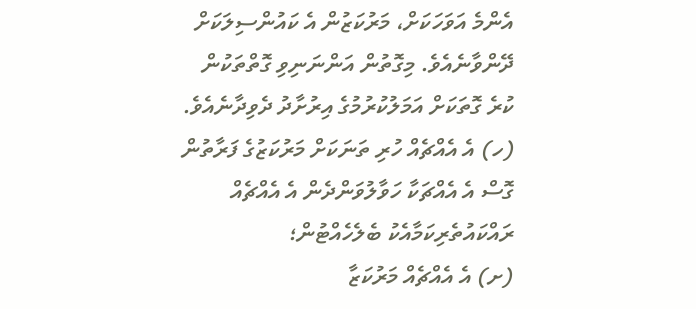އެންމެ އަވަހަކަށް، މަރުކަޒުން އެ ކައުންސިލަކަށް ދޭންވާނެއެވެ. މިގޮތުން އަންނަނިވި ގޮތްތަކުން ކުރެ ގޮތަކަށް އަމަލުކުރުމުގެ އިރުށާދު ދެވިދާނެއެވެ.
(ހ) އެ އެއްޗެއް ހުރި ތަނަކަށް މަރުކަޒުގެ ފަރާތުން ގޮސް އެ އެއްޗަކާ ހަވާލުވަންދެން އެ އެއްޗެއް ރައްކައުތެރިކަމާއެކު ބެލެހެއްޓުން؛
(ށ) އެ އެއްޗެއް މަރުކަޒާ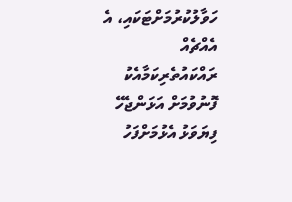ހަވާލުކުރުމަށްޓަކައި، އެ އެއްޗެއް ރައްކައުތެރިކަމާއެކު ފޮނުވުމަށް އަޅަންޖެހޭ ފިޔަވަޅު އެޅުމަށްފަހު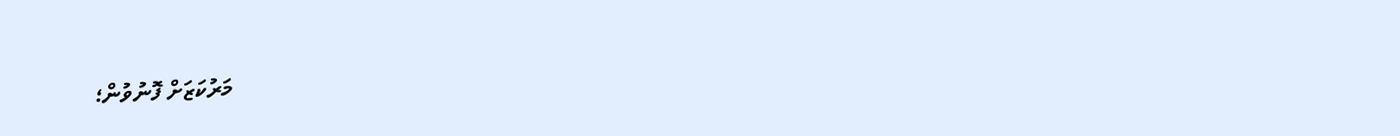މަރުކަޒަށް ފޮނުވުން؛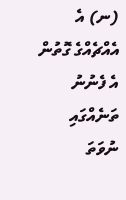(ނ) އެ އެއްޗެއްގެ ގޮތުން އެ ފެނުނު ތަނެއްގައި ނުވަތަ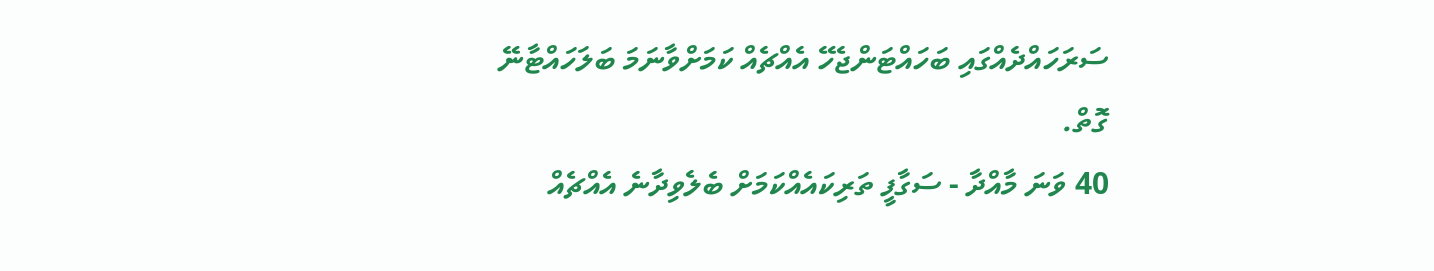ސަރަހައްދެއްގައި ބަހައްޓަންޖެހޭ އެއްޗެއް ކަމަށްވާނަމަ ބަލަހައްޓާނޭ ގޮތް.
40 ވަނަ މާއްދާ - ސަގާފީ ތަރިކައެއްކަމަށް ބެލެވިދާނެ އެއްޗެއް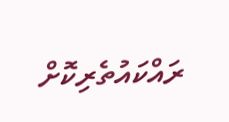ރައްކައުތެރިކޮށް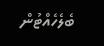ބެލެހެއްޓުން